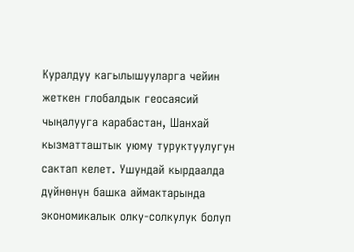Куралдуу кагылышууларга чейин жеткен глобалдык геосаясий чыңалууга карабастан, Шанхай кызматташтык уюму туруктуулугун сактап келет. Ушундай кырдаалда дүйнөнүн башка аймактарында экономикалык олку-солкулук болуп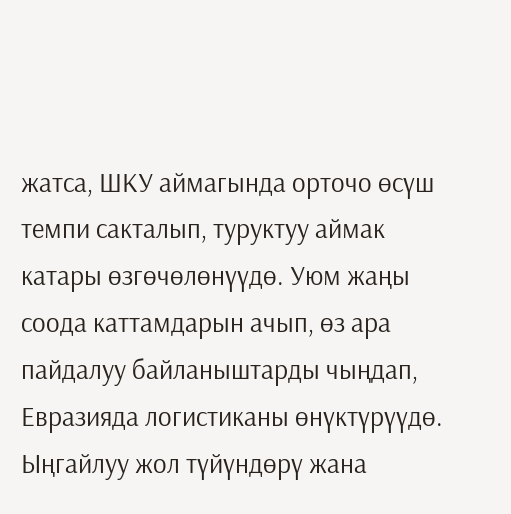жатса, ШКУ аймагында орточо өсүш темпи сакталып, туруктуу аймак катары өзгөчөлөнүүдө. Уюм жаңы соода каттамдарын ачып, өз ара пайдалуу байланыштарды чыңдап, Евразияда логистиканы өнүктүрүүдө. Ыңгайлуу жол түйүндөрү жана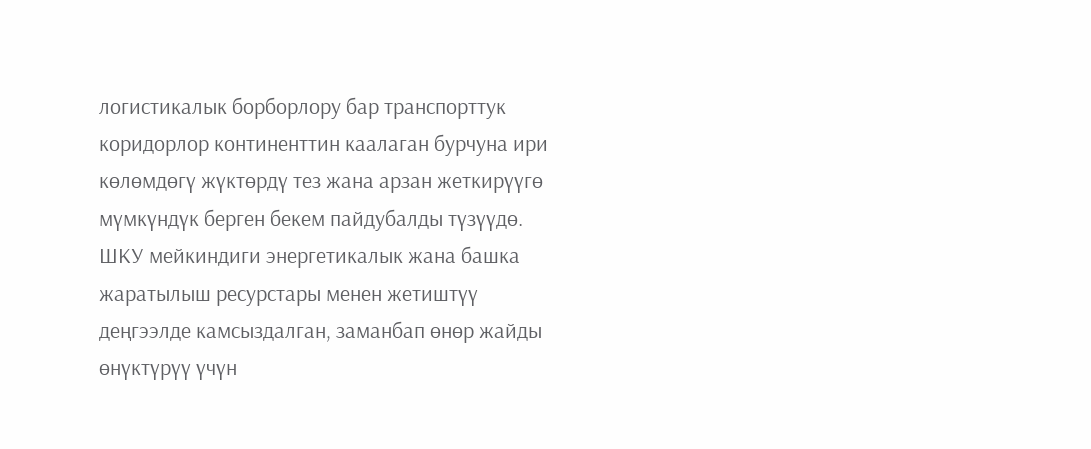логистикалык борборлору бар транспорттук коридорлор континенттин каалаган бурчуна ири көлөмдөгү жүктөрдү тез жана арзан жеткирүүгө мүмкүндүк берген бекем пайдубалды түзүүдө.
ШКУ мейкиндиги энергетикалык жана башка жаратылыш ресурстары менен жетиштүү деңгээлде камсыздалган, заманбап өнөр жайды өнүктүрүү үчүн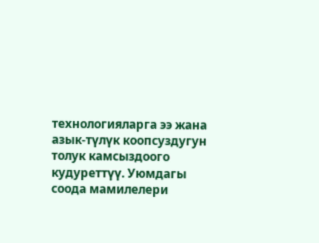технологияларга ээ жана азык-түлүк коопсуздугун толук камсыздоого кудуреттүү. Уюмдагы соода мамилелери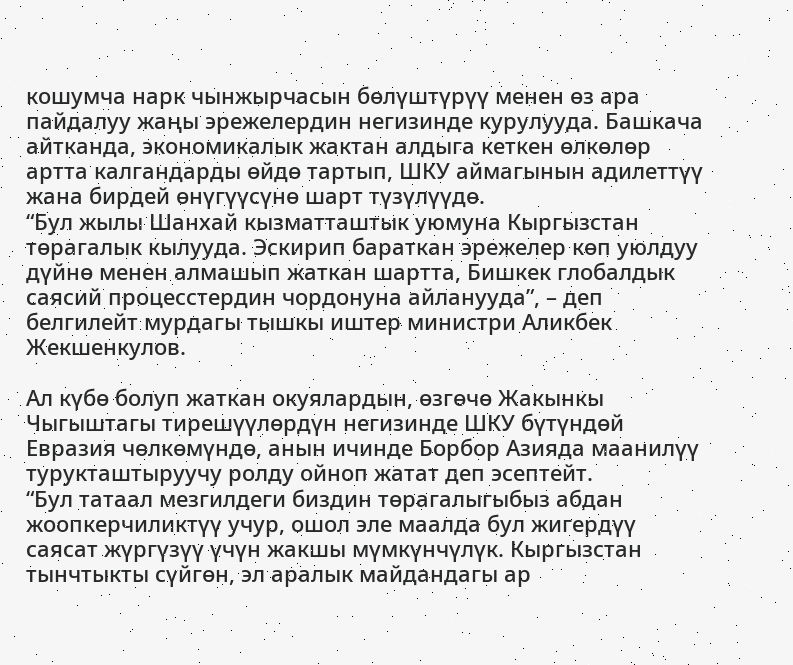кошумча нарк чынжырчасын бөлүштүрүү менен өз ара пайдалуу жаңы эрежелердин негизинде курулууда. Башкача айтканда, экономикалык жактан алдыга кеткен өлкөлөр артта калгандарды өйдө тартып, ШКУ аймагынын адилеттүү жана бирдей өнүгүүсүнө шарт түзүлүүдө.
“Бул жылы Шанхай кызматташтык уюмуна Кыргызстан төрагалык кылууда. Эскирип бараткан эрежелер көп уюлдуу дүйнө менен алмашып жаткан шартта, Бишкек глобалдык саясий процесстердин чордонуна айланууда”, – деп белгилейт мурдагы тышкы иштер министри Аликбек Жекшенкулов.

Ал күбө болуп жаткан окуялардын, өзгөчө Жакынкы Чыгыштагы тирешүүлөрдүн негизинде ШКУ бүтүндөй Евразия чөлкөмүндө, анын ичинде Борбор Азияда маанилүү турукташтыруучу ролду ойноп жатат деп эсептейт.
“Бул татаал мезгилдеги биздин төрагалыгыбыз абдан жоопкерчиликтүү учур, ошол эле маалда бул жигердүү саясат жүргүзүү үчүн жакшы мүмкүнчүлүк. Кыргызстан тынчтыкты сүйгөн, эл аралык майдандагы ар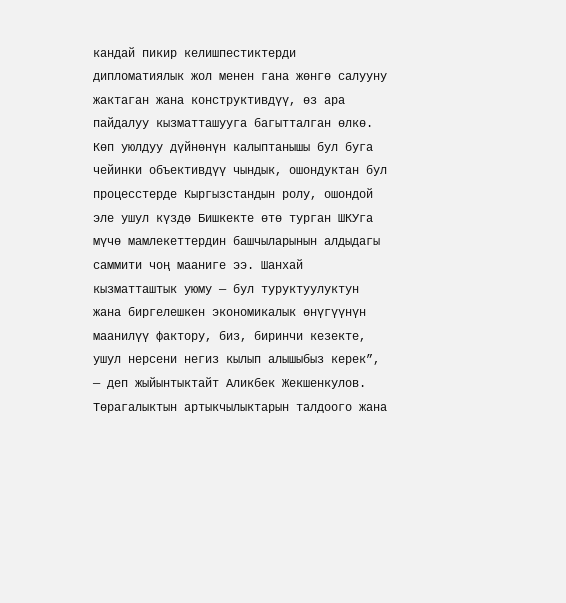кандай пикир келишпестиктерди дипломатиялык жол менен гана жөнгө салууну жактаган жана конструктивдүү, өз ара пайдалуу кызматташууга багытталган өлкө.
Көп уюлдуу дүйнөнүн калыптанышы бул буга чейинки объективдүү чындык, ошондуктан бул процесстерде Кыргызстандын ролу, ошондой эле ушул күздө Бишкекте өтө турган ШКУга мүчө мамлекеттердин башчыларынын алдыдагы саммити чоң мааниге ээ. Шанхай кызматташтык уюму — бул туруктуулуктун жана биргелешкен экономикалык өнүгүүнүн маанилүү фактору, биз, биринчи кезекте, ушул нерсени негиз кылып алышыбыз керек”, — деп жыйынтыктайт Аликбек Жекшенкулов.
Төрагалыктын артыкчылыктарын талдоого жана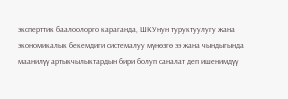эксперттик баалоолорго караганда, ШКУнун туруктуулугу жана экономикалык бекемдиги системалуу мүнөзгө ээ жана чындыгында маанилүү артыкчылыктардын бири болуп саналат деп ишенимдүү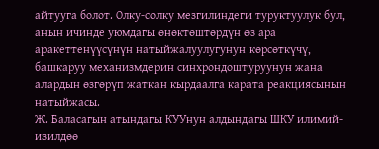айтууга болот. Олку-солку мезгилиндеги туруктуулук бул, анын ичинде уюмдагы өнөктөштөрдүн өз ара аракеттенүүсүнүн натыйжалуулугунун көрсөткүчү, башкаруу механизмдерин синхрондоштуруунун жана алардын өзгөрүп жаткан кырдаалга карата реакциясынын натыйжасы.
Ж. Баласагын атындагы КУУнун алдындагы ШКУ илимий-изилдөө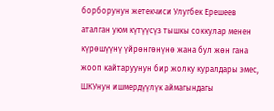борборунун жетекчиси Улугбек Ерешеев аталган уюм күтүүсүз тышкы соккулар менен күрөшүүнү үйрөнгөнүнө жана бул жөн гана жооп кайтаруунун бир жолку куралдары эмес, ШКУнун ишмердүүлүк аймагындагы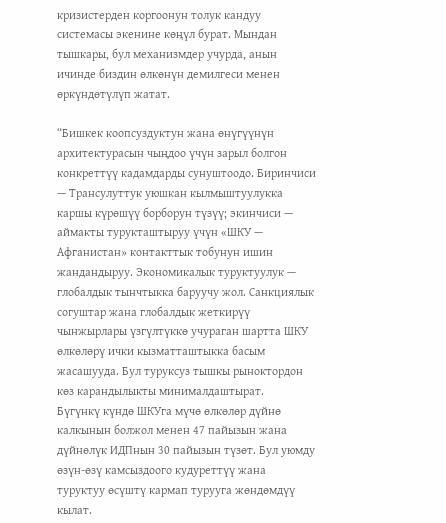кризистерден коргоонун толук кандуу системасы экенине көңүл бурат. Мындан тышкары, бул механизмдер учурда, анын ичинде биздин өлкөнүн демилгеси менен өркүндөтүлүп жатат.

“Бишкек коопсуздуктун жана өнүгүүнүн архитектурасын чыңдоо үчүн зарыл болгон конкреттүү кадамдарды сунуштоодо. Биринчиси — Трансулуттук уюшкан кылмыштуулукка каршы күрөшүү борборун түзүү; экинчиси — аймакты турукташтыруу үчүн «ШКУ — Афганистан» контакттык тобунун ишин жандандыруу. Экономикалык туруктуулук — глобалдык тынчтыкка баруучу жол. Санкциялык согуштар жана глобалдык жеткирүү чынжырлары үзгүлтүккө учураган шартта ШКУ өлкөлөрү ички кызматташтыкка басым жасашууда. Бул туруксуз тышкы рыноктордон көз карандылыкты минималдаштырат.
Бүгүнкү күндө ШКУга мүчө өлкөлөр дүйнө калкынын болжол менен 47 пайызын жана дүйнөлүк ИДПнын 30 пайызын түзөт. Бул уюмду өзүн-өзү камсыздоого кудуреттүү жана туруктуу өсүштү кармап турууга жөндөмдүү кылат.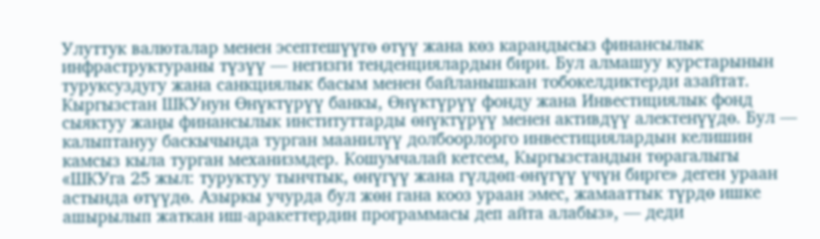Улуттук валюталар менен эсептешүүгө өтүү жана көз карандысыз финансылык инфраструктураны түзүү — негизги тенденциялардын бири. Бул алмашуу курстарынын туруксуздугу жана санкциялык басым менен байланышкан тобокелдиктерди азайтат.
Кыргызстан ШКУнун Өнүктүрүү банкы, Өнүктүрүү фонду жана Инвестициялык фонд сыяктуу жаңы финансылык институттарды өнүктүрүү менен активдүү алектенүүдө. Бул — калыптануу баскычында турган маанилүү долбоорлорго инвестициялардын келишин камсыз кыла турган механизмдер. Кошумчалай кетсем, Кыргызстандын төрагалыгы «ШКУга 25 жыл: туруктуу тынчтык, өнүгүү жана гүлдөп-өнүгүү үчүн бирге» деген ураан астында өтүүдө. Азыркы учурда бул жөн гана кооз ураан эмес, жамааттык түрдө ишке ашырылып жаткан иш-аракеттердин программасы деп айта алабыз», — деди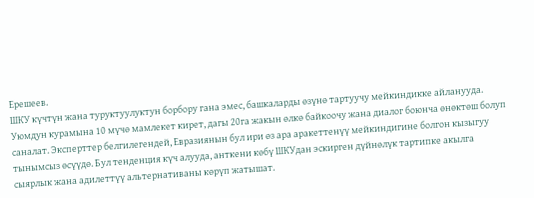Ерешеев.
ШКУ күчтүн жана туруктуулуктун борбору гана эмес, башкаларды өзүнө тартуучу мейкиндикке айланууда. Уюмдун курамына 10 мүчө мамлекет кирет, дагы 20га жакын өлкө байкоочу жана диалог боюнча өнөктөш болуп саналат. Эксперттер белгилегендей, Евразиянын бул ири өз ара аракеттенүү мейкиндигине болгон кызыгуу тынымсыз өсүүдө. Бул тенденция күч алууда, анткени көбү ШКУдан эскирген дүйнөлүк тартипке акылга сыярлык жана адилеттүү альтернативаны көрүп жатышат.